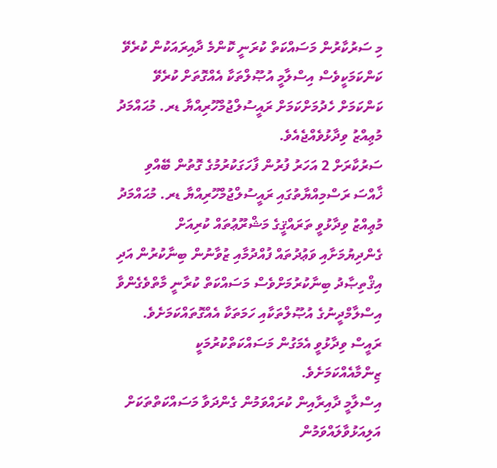މި ސަރުކާރުން މަސައްކަތް ކުރަނީ ކޮންމެ ދާއިރައަކުން ކުރެވޭ ކަންކަމަކީވެސް އިސްލާމީ އުޞޫލްތަކާ އެއްގޮތަށް ކުރެވޭ ކަންކަމަށް ހެދުމަށްކަމަށް ރައީސުލްޖުމްހޫރިއްޔާ ޑރ. މުޙައްމަދު މުޢިއްޒު ވިދާޅުވެއްޖެއެވެ.
ސަރުކާރަށް 2 އަހަރު ފުރުން ފާހަގަކުރުމުގެ ގޮތުން ބޭއްވި ޚާއްސަ ރަސްމިއްޔާތުގައި ރައީސުލްޖުމްހޫރިއްޔާ ޑރ. މުޙައްމަދު މުޢިއްޒު ވިދާޅުވީ ތަރައްޤީގެ މަޝްރޫޢުތައް ކުރިއަށް ގެންދިޔުމަށާއި ވަޢުދުތައް ފުއްދުމާއި ޒުވާނުން ބިނާކުރުން އަދި އިޤްތިޞާދު ބިނާކުރުމަށްވެސް މަސައްކަތް ކުރާނީ މާތްވެގެންވާ އިސްލާމްދީނުގެ އުޞޫލްތަކާއި ހަމަތަކާ އެއްގޮތައްކަމަށެވެ. ރައީސް ވިދާޅުވީ އެމަގުން މަސައްކަތްކުރުމަކީ ޒިންމާއެއްކަމަށެވެ.
އިސްލާމީ ދާއިރާއިން ކުރައްވަމުން ގެންދަވާ މަސައްކަތްތަކަށް އަލިއަޅުވާލައްވަމުން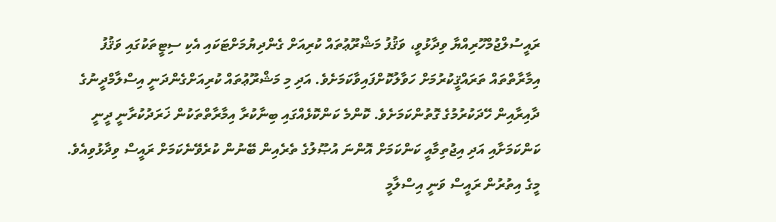ރައީސުލްޖުމްހޫރިއްޔާ ވިދާޅުވީ، ވަޤުފު މަޝްރޫޢުތައް ކުރިއަށް ގެންދިޔުމަށްޓަކައި އެކި ސިޓީތަކުގައި ވަޤުފު އިމާރާތްތައް ތަރައްޤީކުރުމަށް ހަވާލުކޮށްފައިވާކަމަށެވެ. އަދި މި މަޝްރޫޢުތައް ކުރިއަށްގެންދަނީ އިސްލާމްދީނުގެ ދާއިރާއިން ހޭދަކުރުމުގެ ގޮތުންކަމަށެވެ. ކޮންމެ ކަންކޮޅެއްގައި ބިނާކުރާ އިމާރާތްތަކުން ޚަރަދުކުރާނީ ދީނީ ކަންކަމަށާއި އަދި އިޖުތިމާއީ ކަންކަމަށް އޮންނަ އުޞޫލުގެ ތެރެއިން ބޭނުން ކުރެވޭނެކަމަށް ރައީސް ވިދާޅުވިއެވެ.
މީގެ އިތުރުން ރައީސް ވަނީ އިސްލާމީ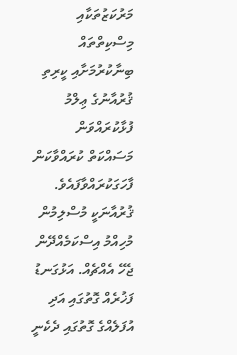މަރުކަޒުތަކާއި މިސްކިތްތައް ބިނާކުރުމަށާއި ކީރިތި ޤުރުއާނުގެ ޢިލްމު ފުޅާކުރައްވަން މަސައްކަތް ކުރައްވާކަން ފާހަގަކުރައްވާފައެވެ.
ޤުރުއާނަކީ މުސްލިމުން މުހިއްމު އިސްކަމެއްދޭން ޖެހޭ އެއްޗެއް. އަޅުގަނޑު ފަޚުރެއް ގޮތުގައި އަދި އުފަލެއްގެ ގޮތުގައި ދެކެނީ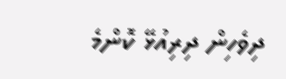ދިވެހިން ދިރިއުޅޭ ކޮންމެ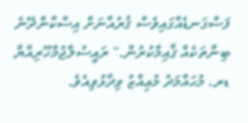ފަސްގަނޑެއްގައިވެސް ޤުރުއާނަށް އިސްކާންދޭނެ ބިނާތަކެއް ޤާއިމްކުރުން." ރައީސުލްޖުމްހޫރިއްޔާ ޑރ. މުޙައްމަދު މުޢިއްޒު ވިދާޅުވިއެވެ.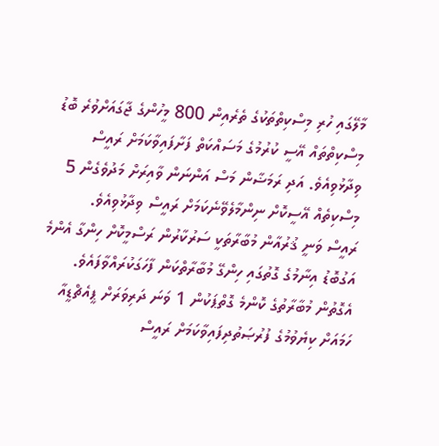މާލޭގައި ހުރި މިސްކިތްތަކުގެ ތެރެއިން 800 މީހުންގެ ޖާގައަށްވުރެ ބޮޑު މިސްކިތްތައް އޭސީ ކުރުމުގެ މަސައްކަތް ފަށާފައިވާކަމަށް ރައީސް ވިދާޅުވިއެވެ. އަދި ރަމަޟާން މަސް އަންނަން ވާއިރަށް މަދުވެގެން 5 މިސްކިތެއް އޭސީކޮށް ނިންމާލެވޭނެކަމަށް ރައީސް ވިދާޅުވިއެވެ.
ރައީސް ވަނީ ޤުރުއާން މުބާރާތަކީ ސަރުކާރުން ރަސްމީކޮށް ހިންގާ އެންމެ އަގުބޮޑު އިނާމުގެ ގޮތުގައި ހިންގޭ މުބާރާތްކަން ފާހަގަކުރައްވާފައެވެ.
އެގޮތުން މުބާރާތުގެ ކޮންމެ ގޮތްޕަކުން 1 ވަނަ ދަރިވަރަށް ޕީއެޗްޑީއާ ހަމައަށް ކިޔެވުމުގެ ފުރުޞަތުދިފައިވާކަމަށް ރައީސް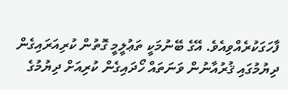ފާހަގަކުރެއްވިއެވެ. އޭގެ ބޭނުމަކީ ތަޢުލީމީ ގޮތުން ކުރިއަރައިގެން ދިޔުމުގައި ޤުރުއާނުން ވަނަތައް ހޯދައިގެން ކުރިއަށް ދިޔުމުގެ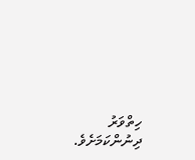ހިތްވަރު ދިނުންކަމަށެވެ.